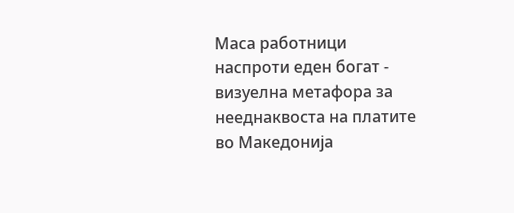Маса работници наспроти еден богат - визуелна метафора за нееднаквоста на платите во Македонија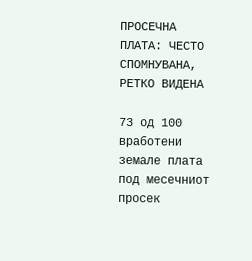ПРОСЕЧНА ПЛАТА: ЧЕСТО СПОМНУВАНА, РЕТКО ВИДЕНА

73 од 100 вработени земале плата под месечниот просек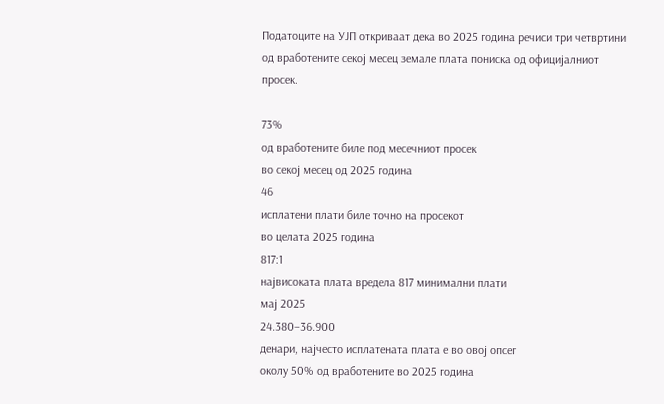Податоците на УЈП откриваат дека во 2025 година речиси три четвртини од вработените секој месец земале плата пониска од официјалниот просек.

73%
од вработените биле под месечниот просек
во секој месец од 2025 година
46
исплатени плати биле точно на просекот
во целата 2025 година
817:1
највисоката плата вредела 817 минимални плати
мај 2025
24.380–36.900
денари, најчесто исплатената плата е во овој опсег
околу 50% од вработените во 2025 година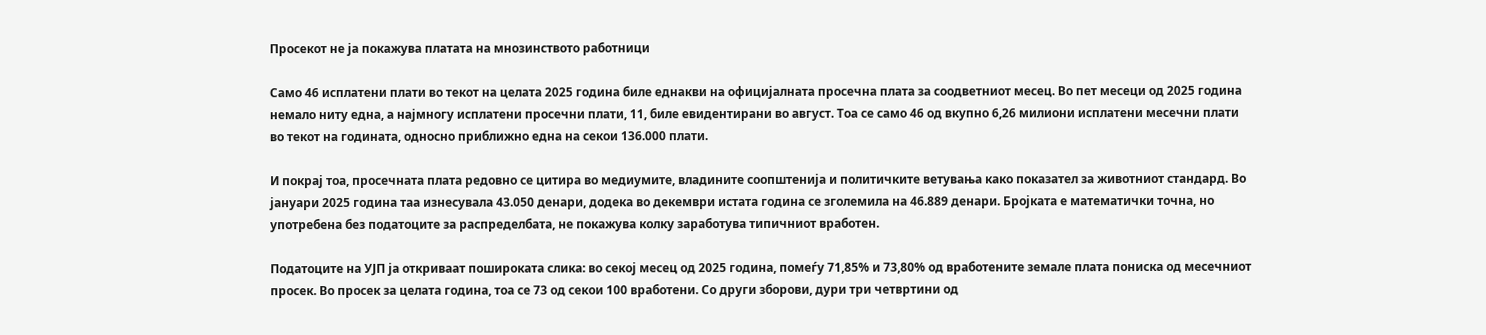Просекот не ја покажува платата на мнозинството работници

Само 46 исплатени плати во текот на целата 2025 година биле еднакви на официјалната просечна плата за соодветниот месец. Во пет месеци од 2025 година немало ниту една, а најмногу исплатени просечни плати, 11, биле евидентирани во август. Тоа се само 46 од вкупно 6,26 милиони исплатени месечни плати во текот на годината, односно приближно една на секои 136.000 плати.

И покрај тоа, просечната плата редовно се цитира во медиумите, владините соопштенија и политичките ветувања како показател за животниот стандард. Во јануари 2025 година таа изнесувала 43.050 денари, додека во декември истата година се зголемила на 46.889 денари. Бројката е математички точна, но употребена без податоците за распределбата, не покажува колку заработува типичниот вработен.

Податоците на УЈП ја откриваат пошироката слика: во секој месец од 2025 година, помеѓу 71,85% и 73,80% од вработените земале плата пониска од месечниот просек. Во просек за целата година, тоа се 73 од секои 100 вработени. Со други зборови, дури три четвртини од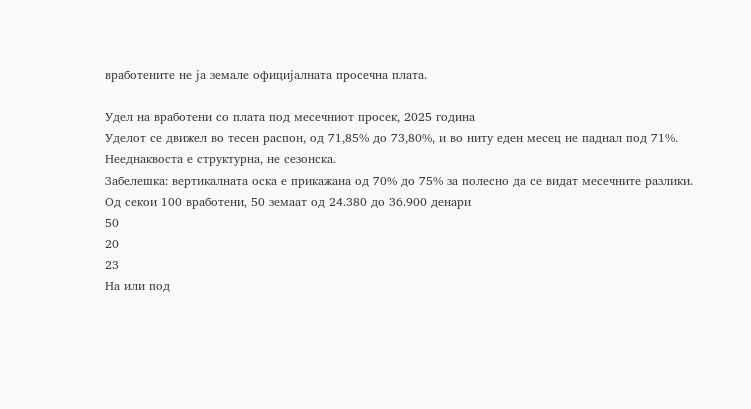вработените не ја земале официјалната просечна плата.

Удел на вработени со плата под месечниот просек, 2025 година
Уделот се движел во тесен распон, од 71,85% до 73,80%, и во ниту еден месец не паднал под 71%. Нееднаквоста е структурна, не сезонска.
Забелешка: вертикалната оска е прикажана од 70% до 75% за полесно да се видат месечните разлики.
Од секои 100 вработени, 50 земаат од 24.380 до 36.900 денари
50
20
23
На или под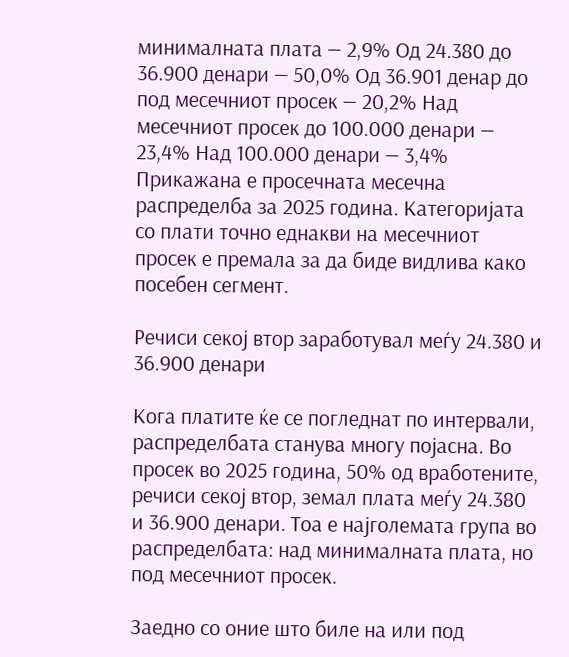минималната плата — 2,9% Од 24.380 до 36.900 денари — 50,0% Од 36.901 денар до под месечниот просек — 20,2% Над месечниот просек до 100.000 денари — 23,4% Над 100.000 денари — 3,4%
Прикажана е просечната месечна распределба за 2025 година. Категоријата со плати точно еднакви на месечниот просек е премала за да биде видлива како посебен сегмент.

Речиси секој втор заработувал меѓу 24.380 и 36.900 денари

Кога платите ќе се погледнат по интервали, распределбата станува многу појасна. Во просек во 2025 година, 50% од вработените, речиси секој втор, земал плата меѓу 24.380 и 36.900 денари. Тоа е најголемата група во распределбата: над минималната плата, но под месечниот просек.

Заедно со оние што биле на или под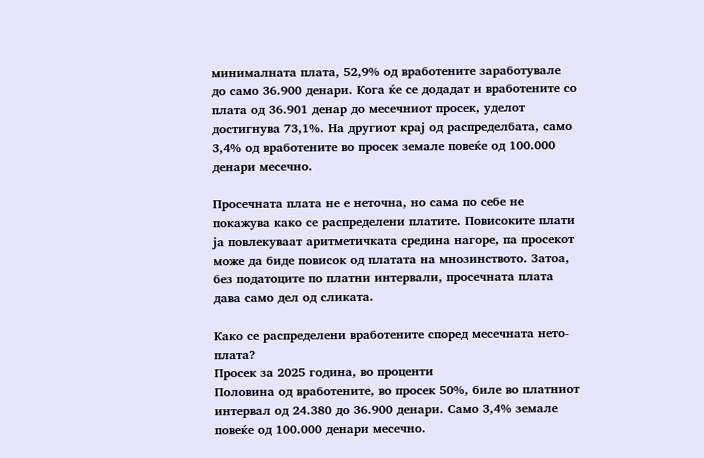минималната плата, 52,9% од вработените заработувале до само 36.900 денари. Кога ќе се додадат и вработените со плата од 36.901 денар до месечниот просек, уделот достигнува 73,1%. На другиот крај од распределбата, само 3,4% од вработените во просек земале повеќе од 100.000 денари месечно.

Просечната плата не е неточна, но сама по себе не покажува како се распределени платите. Повисоките плати ја повлекуваат аритметичката средина нагоре, па просекот може да биде повисок од платата на мнозинството. Затоа, без податоците по платни интервали, просечната плата дава само дел од сликата.

Како се распределени вработените според месечната нето-плата?
Просек за 2025 година, во проценти
Половина од вработените, во просек 50%, биле во платниот интервал од 24.380 до 36.900 денари. Само 3,4% земале повеќе од 100.000 денари месечно.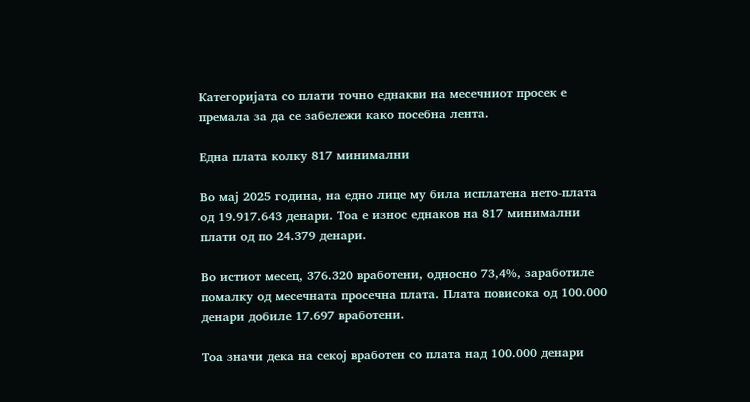Категоријата со плати точно еднакви на месечниот просек е премала за да се забележи како посебна лента.

Една плата колку 817 минимални

Во мај 2025 година, на едно лице му била исплатена нето-плата од 19.917.643 денари. Тоа е износ еднаков на 817 минимални плати од по 24.379 денари.

Во истиот месец, 376.320 вработени, односно 73,4%, заработиле помалку од месечната просечна плата. Плата повисока од 100.000 денари добиле 17.697 вработени.

Тоа значи дека на секој вработен со плата над 100.000 денари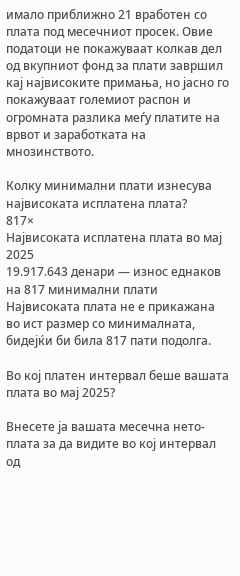имало приближно 21 вработен со плата под месечниот просек. Овие податоци не покажуваат колкав дел од вкупниот фонд за плати завршил кај највисоките примања, но јасно го покажуваат големиот распон и огромната разлика меѓу платите на врвот и заработката на мнозинството.

Колку минимални плати изнесува највисоката исплатена плата?
817×
Највисоката исплатена плата во мај 2025
19.917.643 денари — износ еднаков на 817 минимални плати
Највисоката плата не е прикажана во ист размер со минималната, бидејќи би била 817 пати подолга.

Во кој платен интервал беше вашата плата во мај 2025?

Внесете ја вашата месечна нето-плата за да видите во кој интервал од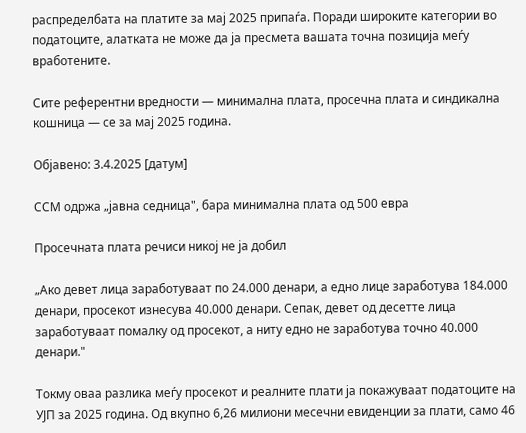распределбата на платите за мај 2025 припаѓа. Поради широките категории во податоците, алатката не може да ја пресмета вашата точна позиција меѓу вработените.

Сите референтни вредности — минимална плата, просечна плата и синдикална кошница — се за мај 2025 година.

Објавено: 3.4.2025 [датум]

ССМ одржа „јавна седница", бара минимална плата од 500 евра

Просечната плата речиси никој не ја добил

„Ако девет лица заработуваат по 24.000 денари, а едно лице заработува 184.000 денари, просекот изнесува 40.000 денари. Сепак, девет од десетте лица заработуваат помалку од просекот, а ниту едно не заработува точно 40.000 денари."

Токму оваа разлика меѓу просекот и реалните плати ја покажуваат податоците на УЈП за 2025 година. Од вкупно 6,26 милиони месечни евиденции за плати, само 46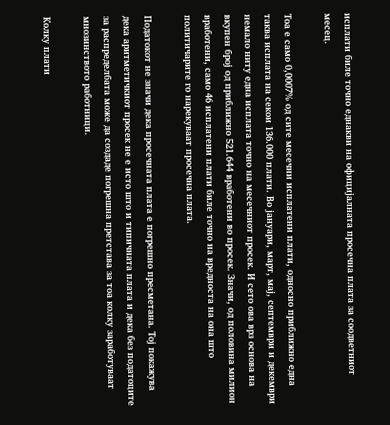исплати биле точно еднакви на официјалната просечна плата за соодветниот месец.

Тоа е само 0,0007% од сите месечни исплатени плати, односно приближно една таква исплата на секои 136.000 плати. Во јануари, март, мај, септември и декември немало ниту една исплата точно на месечниот просек. И сето ова врз основа на вкупен број од приближно 521.644 вработени во просек. Значи, од половина милион вработени, само 46 исплатени плати биле точно на вредноста на она што политичарите го нарекуваат просечна плата.

Податокот не значи дека просечната плата е погрешно пресметана. Тој покажува дека аритметичкиот просек не е исто што и типичната плата и дека без податоците за распределбата може да создаде погрешна претстава за тоа колку заработуваат мнозинството работници.

Колку плати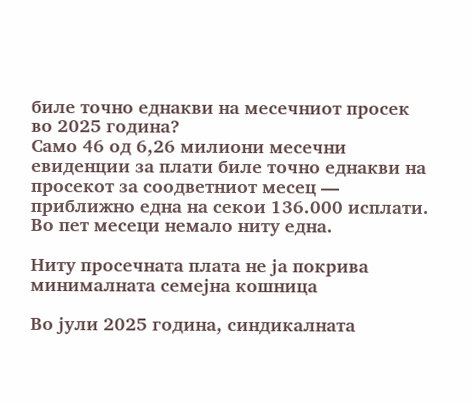биле точно еднакви на месечниот просек во 2025 година?
Само 46 од 6,26 милиони месечни евиденции за плати биле точно еднакви на просекот за соодветниот месец — приближно една на секои 136.000 исплати. Во пет месеци немало ниту една.

Ниту просечната плата не ја покрива минималната семејна кошница

Во јули 2025 година, синдикалната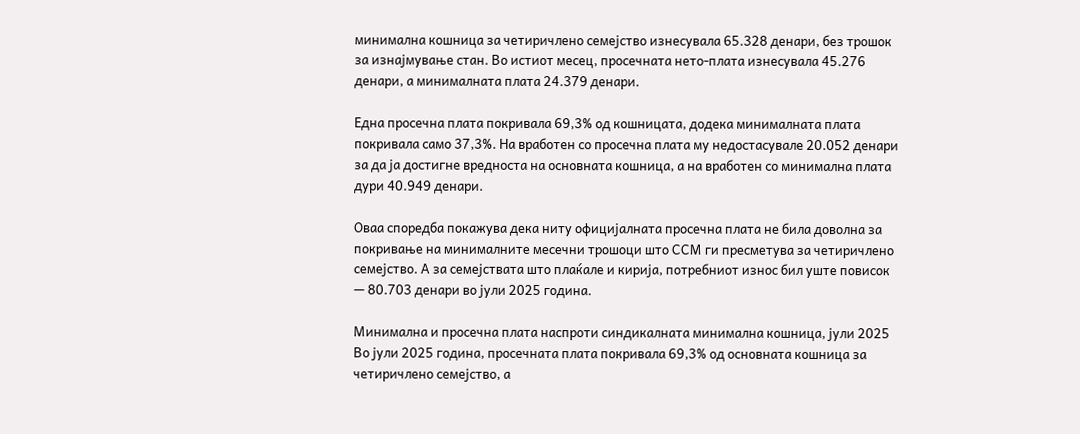минимална кошница за четиричлено семејство изнесувала 65.328 денари, без трошок за изнајмување стан. Во истиот месец, просечната нето-плата изнесувала 45.276 денари, а минималната плата 24.379 денари.

Една просечна плата покривала 69,3% од кошницата, додека минималната плата покривала само 37,3%. На вработен со просечна плата му недостасувале 20.052 денари за да ја достигне вредноста на основната кошница, а на вработен со минимална плата дури 40.949 денари.

Оваа споредба покажува дека ниту официјалната просечна плата не била доволна за покривање на минималните месечни трошоци што ССМ ги пресметува за четиричлено семејство. А за семејствата што плаќале и кирија, потребниот износ бил уште повисок — 80.703 денари во јули 2025 година.

Минимална и просечна плата наспроти синдикалната минимална кошница, јули 2025
Во јули 2025 година, просечната плата покривала 69,3% од основната кошница за четиричлено семејство, а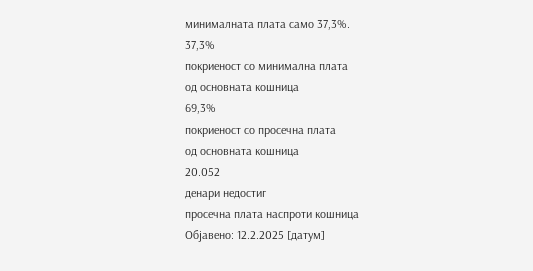минималната плата само 37,3%.
37,3%
покриеност со минимална плата
од основната кошница
69,3%
покриеност со просечна плата
од основната кошница
20.052
денари недостиг
просечна плата наспроти кошница
Објавено: 12.2.2025 [датум]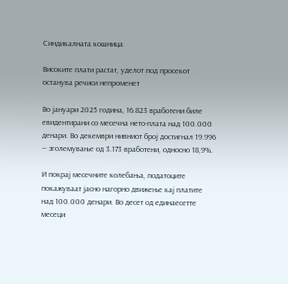Синдикалната кошница

Високите плати растат, уделот под просекот останува речиси непроменет

Во јануари 2025 година, 16.823 вработени биле евидентирани со месечна нето-плата над 100.000 денари. Во декември нивниот број достигнал 19.996 — зголемување од 3.173 вработени, односно 18,9%.

И покрај месечните колебања, податоците покажуваат јасно нагорно движење кај платите над 100.000 денари. Во десет од единаесетте месеци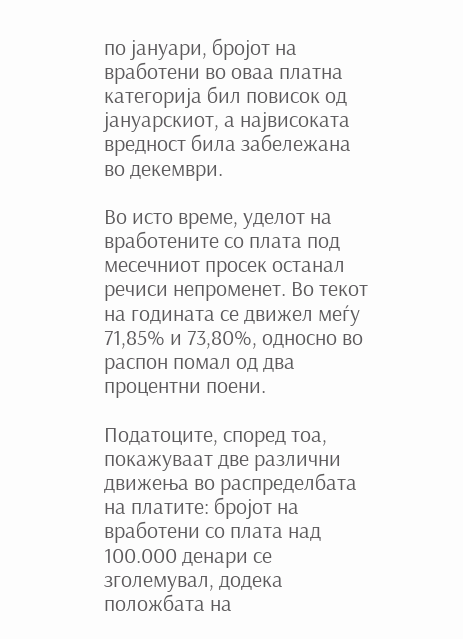по јануари, бројот на вработени во оваа платна категорија бил повисок од јануарскиот, а највисоката вредност била забележана во декември.

Во исто време, уделот на вработените со плата под месечниот просек останал речиси непроменет. Во текот на годината се движел меѓу 71,85% и 73,80%, односно во распон помал од два процентни поени.

Податоците, според тоа, покажуваат две различни движења во распределбата на платите: бројот на вработени со плата над 100.000 денари се зголемувал, додека положбата на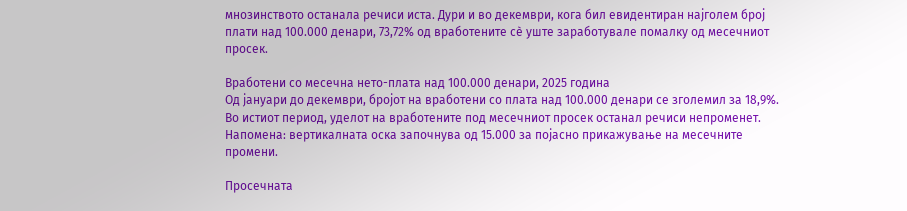мнозинството останала речиси иста. Дури и во декември, кога бил евидентиран најголем број плати над 100.000 денари, 73,72% од вработените сè уште заработувале помалку од месечниот просек.

Вработени со месечна нето-плата над 100.000 денари, 2025 година
Од јануари до декември, бројот на вработени со плата над 100.000 денари се зголемил за 18,9%. Во истиот период, уделот на вработените под месечниот просек останал речиси непроменет.
Напомена: вертикалната оска започнува од 15.000 за појасно прикажување на месечните промени.

Просечната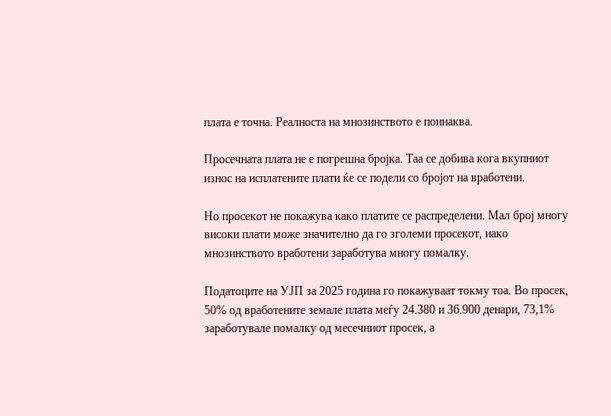плата е точна. Реалноста на мнозинството е поинаква.

Просечната плата не е погрешна бројка. Таа се добива кога вкупниот износ на исплатените плати ќе се подели со бројот на вработени.

Но просекот не покажува како платите се распределени. Мал број многу високи плати може значително да го зголеми просекот, иако мнозинството вработени заработува многу помалку.

Податоците на УЈП за 2025 година го покажуваат токму тоа. Во просек, 50% од вработените земале плата меѓу 24.380 и 36.900 денари, 73,1% заработувале помалку од месечниот просек, а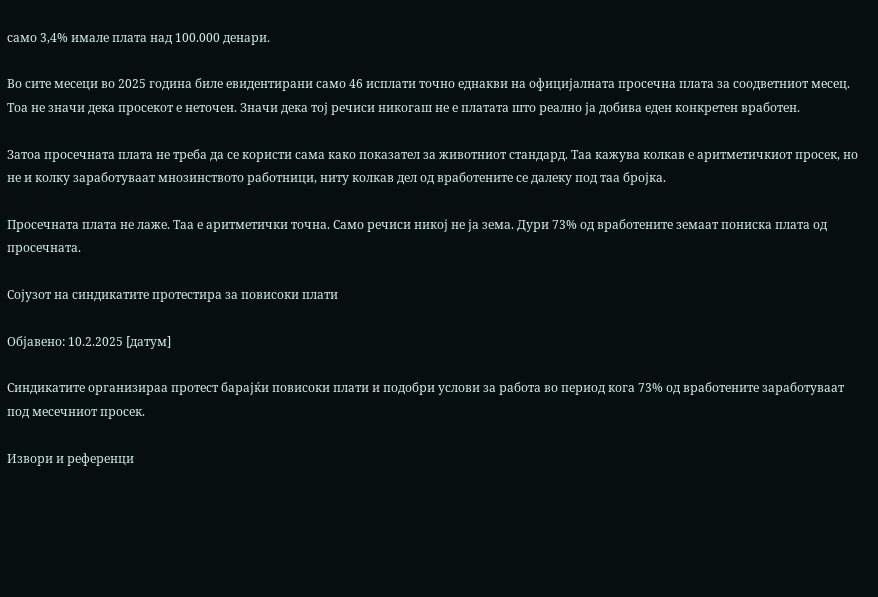само 3,4% имале плата над 100.000 денари.

Во сите месеци во 2025 година биле евидентирани само 46 исплати точно еднакви на официјалната просечна плата за соодветниот месец. Тоа не значи дека просекот е неточен. Значи дека тој речиси никогаш не е платата што реално ја добива еден конкретен вработен.

Затоа просечната плата не треба да се користи сама како показател за животниот стандард. Таа кажува колкав е аритметичкиот просек, но не и колку заработуваат мнозинството работници, ниту колкав дел од вработените се далеку под таа бројка.

Просечната плата не лаже. Таа е аритметички точна. Само речиси никој не ја зема. Дури 73% од вработените земаат пониска плата од просечната.

Сојузот на синдикатите протестира за повисоки плати

Објавено: 10.2.2025 [датум]

Синдикатите организираа протест барајќи повисоки плати и подобри услови за работа во период кога 73% од вработените заработуваат под месечниот просек.

Извори и референци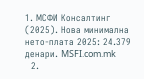1. МСФИ Консалтинг (2025). Нова минимална нето-плата 2025: 24.379 денари. MSFI.com.mk
  2.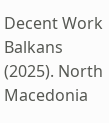Decent Work Balkans (2025). North Macedonia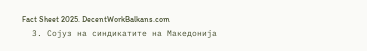Fact Sheet 2025. DecentWorkBalkans.com
  3. Сојуз на синдикатите на Македонија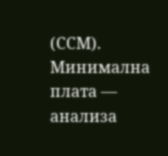(ССМ). Минимална плата — анализа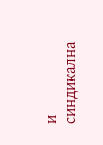и синдикална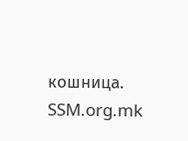кошница. SSM.org.mk